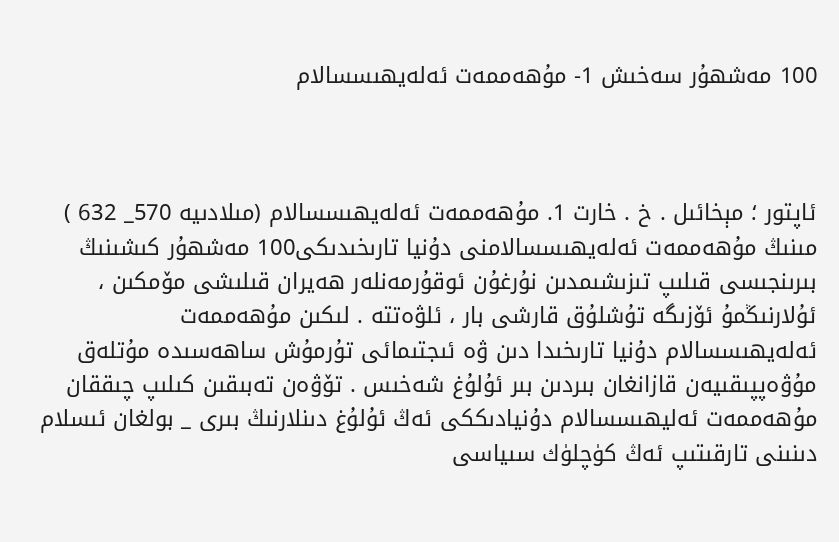100 مەشھۇر سەخىش 1- مۇھەممەت ئەلەيھىسسالام



ئاپتور ؛ مېخائىل . خ . خارت 1. مۇھەممەت ئەلەيھىسسالام (مىلادىيە 570_ 632 ) مىنىڭ مۇھەممەت ئەلەيھىسسالامنى دۇنيا تارىخىدىكى100 مەشھۇر كىشىنىڭ بىرىنجىسى قىلىپ تىزىشىمدىن نۇرغۇن ئوقۇرمەنلەر ھەيران قىلىشى مۆمكىن ، ئۇلارنىڭمۇ ئۆزىگە تۇشلۇق قارشى بار ، ئلۋەتتە . لىكىن مۇھەممەت ئەلەيھىسسالام دۇنيا تارىخىدا دىن ۋە ئىجتىمائى تۇرمۇش ساھەسىدە مۇتلەق مۇۋەپپىقىيەن قازانغان بىردىن بىر ئۇلۇغ شەخىس . تۆۋەن تەبىقىن كىلىپ چىققان مۇھەممەت ئەليھىسسالام دۇنيادىككى ئەڭ ئۇلۇغ دىنلارنىڭ بىرى _ بولغان ئىسلام دىنىنى تارقىتىپ ئەڭ كۈچلۈك سىياسى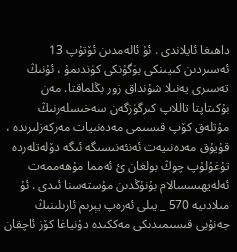داھىغا ئايلاندى . ئۇ ئالەمدىن ئۆتۇپ 13 ئەسىردىن كىيىنكى بۈگۇنكى كۈندىمۇ ، ئۇنىڭ تەسىرى يەنىلا شۇنداق زور بڭلماقتا. مەن بۇكىتاپتا تاللاپ كىرگۈزگەن سەخىسلەرنىڭ مۇتلەق كۆپ قىسىمى مەدەنىيات مەركەزلىرىدە ، قۇيۇق مەدەنىيەت ئەنئەنىسىگە ئىگە دۆلەتلەردە تۇغۇلۇپ چوڭ بولغان ئ ئەمما مۇھەممەت ئەلەيھىسسالام بۇنۇڭدىن مۇستەسنا ئىدى . ئۇ مىلادىيە 570 _ يىلى ئەرەپ يېرىم ئارىلىنىڭ جەنۇبى قىسىمىدىكى مەككىدە دۇنياغا كۆز ئاچقان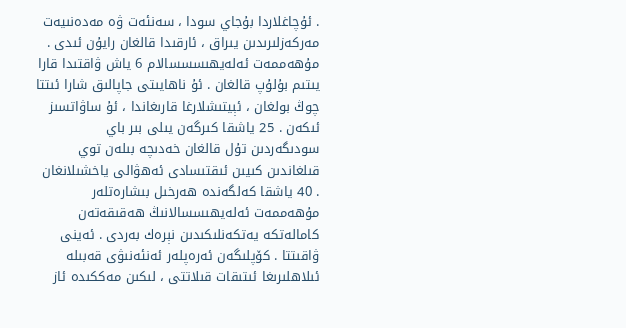. ئۇچاغلاردا بۇجاي سودا ، سەنئەت ۋە مەدەنىيەت مەركەزلىرىدىن يىراق ، ئارقىدا قالغان رايۇن ئىدى . مۇھەممەت ئەلەيھىسسسالام 6 ياش ۋاقتىدا قارا يىتىم بۇلۇپ قالغان . ئۇ ناھايىتى جاپالىق شارا ئىتتا چوڭ بولغان ، ئېيتىشلارغا قارىغاندا ، ئۇ ساۋاتسىز ئىكەن . 25 ياشقا كىرگەن يىلى بىر باي سودىگەردىن تۇل قالغان خەدىچە بىلەن توي قىلغاندىن كىيىن ئىقتىسادى ئەھۋالى ياخشىلانغان . 40 ياشقا كەلگەندە ھەرخىل بىشارەتلەر مۇھەممەت ئەلەيھىسسالانىڭ ھەقىقەتەن كامالەتكە يەتكەنلىكىدىن نېرەك بەردى . ئەينى ۋاقىتتا . كۆپلىگەن ئەرەپلەر ئەنئەنىۋى قەبىلە ئىلاھلىرىغا ئىتىقات قىلاتتى ، لىكىن مەككىدە ئاز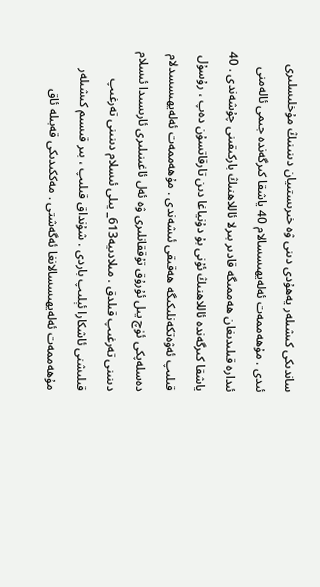ساندىكى كىشىلەر يەھۇدى دىنى ۋە خىرىستىيان دىنىنىڭ مۇخلىسلىرى ئىدى . مۇھەممەت ئەلەيھىسسالام 40 ياشقا كىرگەندە جىمى ئالەمنى ئىدارە قىلىدىغان ھەممىگە قادىر بىرلا ئاللاھنىڭ باركىقىنى چۇشەندى . 40 ياشقا كىرگەندە ئاللاھنىڭ ئۇنى بۇ دۇنياغا دىن تارقاتسۇن دەپ ، رۇسۇل قىلىپ ئەۋەتكەنلىكىگە ھەقىقى ئىشەندى . مۇھەممەت ئەلەيھىسسدلام دەسلەپكى ئۈچ يىل ئۇرۇق تۇققانلىرى ۋە ئەل ئاغىنىلىرى ئارىسىدا ئىسلام دىنىنى تەرغىپ قىلدق . مىلادىيە613_ يىلى ئىسلام دىنىنى تەرغىپ قىلىشنى ئاشكارا ئېلىپ باردى . شۇنداق قىلىپ ، بىر قىسىم كىشىلەر مۇھەممەت ئەلەيھىسسالانغا ئەگەشتى . مەككىدىكى قەبىلە ئاق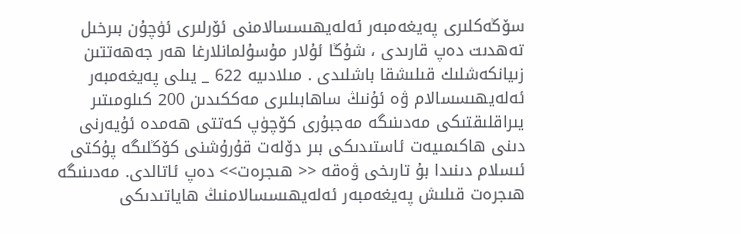سۆڭەكلىرى پەيغەمبەر ئەلەيھىسسالامنى ئۆرلىرى ئۈچۇن بىرخىل تەھدىت دەپ قارىدى ، شۇڭا ئۇلار مۇسۇلمانلارغا ھەر جەھەتتىن زىيانكەشلىك قىلىشقا باشلىدى . مىلادىيە 622 _ يىلى پەيغەمبەر ئەلەيھىسسالام ۋە ئۇنىڭ ساھابىلىرى مەككىدىن 200 كىلومىتىر يىراقلىقتىكى مەدىنىگە مەجبۇرى كۆچۈپ كەتتى ھەمدە ئۇيەرنى دىنى ھاكىمىيەت ئاستىدىكى بىر دۆلەت قۇرۇشنى كۆڭلىگە پۇكتى ئىسلام دىنىدا بۇ تارىخى ۋەقە << ھىجرەت>> دەپ ئاتالدى. مەدىنىگە ھىجرەت قىلىش پەيغەمبەر ئەلەيھىسسالامنىڭ ھاياتىدىكى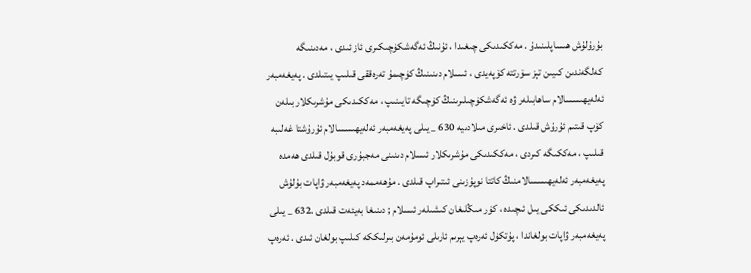بۇرۇلۇش ھىساپلىنىدۇ . مەككىدىكى چىغىدا ، ئۇنىڭ ئەگەشكۈچىكىرى ئاز ئىدى ، مەدىنىگە كەلگەندىن كىيىن تېز سۆرتتە كۆپەيدى ، ئىسلام دىنىنىڭ كۈچىمۇ تەرەققى قىلىپ يىتىلدى . پەيغەمبەر ئەلەيھىسسالام ساھابىلەر ۋە ئەگەشكۈچىلىرىنىڭ كۈچىگە تايىنىپ ، مەككىدىكى مۇشرىكلار بىلەن كۆپ قىتىم ئۇرۇش قىلدى . ئاخىرى مىلادىيە 630 _ يىلى پەيغەمبەر ئەلەيھىسسالام ئۇرۇشتا غەلىبە قىلىپ ، مەككىگە كىردى ، مەككىدىكى مۇشرىكلار ئىسلام دىنىنى مەجبۇرى قوبۇل قىلدى ھەمدە پەيغەمبەر ئەلەيھىسسالامنىڭ كاتتا نوپۇزىنى ئىتىراپ قىلدى . مۇھەممەد پەيغەمبەر ۋاپات بۇلۇش ئالدىدىكى ئىككى يىل ئىچىدە ، كۈر مىڭلىغان كىشىلەر ئىسلام ; دىنىغا بەيئەت قىلدى .632 _ يىلى پەيغەمبەر ۋاپات بولغاندا ، پۇتكۈل ئەرەپ يېرىم ئارىلى ئومۇمەن بىرلىككە كىلىپ بولغان ئىدى . ئەرەپ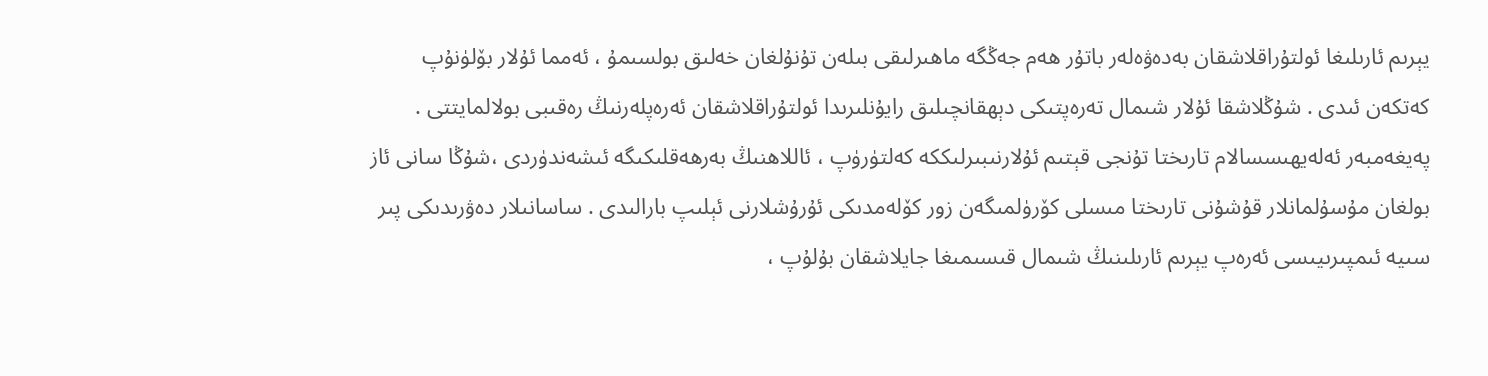يېرىم ئارىلىغا ئولتۇراقلاشقان بەدەۋەلەر باتۇر ھەم جەڭگە ماھىرلىقى بىلەن تۇنۇلغان خەلىق بولسىمۇ ، ئەمما ئۇلار بۆلۈنۇپ كەتكەن ئىدى . شۇڭلاشقا ئۇلار شىمال تەرەپتىكى دېھقانچىلىق رايۇنلىرىدا ئولتۇراقلاشقان ئەرەپلەرنىڭ رەقىبى بولالمايتتى . پەيغەمبەر ئەلەيھىسسالام تارىختا تۇنجى قېتىم ئۇلارنىبىرلىككە كەلتۈرۈپ ، ئاللاھنىڭ بەرھەقلىكىگە ئىشەندۈردى ،شۇڭا سانى ئاز بولغان مۇسۇلمانلار قۇشۇنى تارىختا مىسلى كۆرۈلمىگەن زور كۆلەمدىكى ئۇرۇشلارنى ئېلىپ بارالىدى . ساسانىلار دەۋرىدىكى پىر سىيە ئىمپىرىيىسى ئەرەپ يېرىم ئارىلىنىڭ شىمال قىسىمىغا جايلاشقان بۇلۇپ ،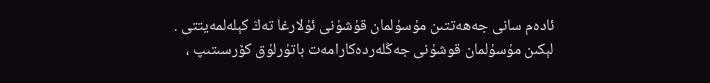ئادەم سانى جەھەتتىن مۇسۇلمان قۇشۇنى ئۇلارغا تەڭ كېلەلمەيتتى . لېكىن مۇسۇلمان قوشۇنى جەڭلەردەكارامەت باتۇرلۇق كۆرسىتىپ ،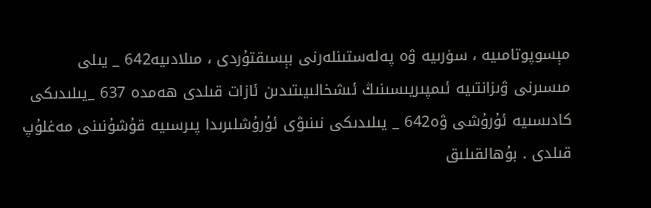مېسوپوتامىيە ، سۈرىيە ۋە پەلەستىنلەرنى بېسىقتۇردى ، مىلادىيە642 _ يىلى مىسىرنى ۋىزانتىيە ئىمپىريىسىنىڭ ئىشخالىيىتىدىن ئازات قىلدى ھەمدە 637 _يىلىدىكى كادىسىيە ئۇرۇشى ۋە642 _ يىلىدىكى نىنىۋى ئۇرۇشلىرىدا پىرسىيە قۇشۇنىنى مەغلۇپ قىلدى . بۇھالقىلىق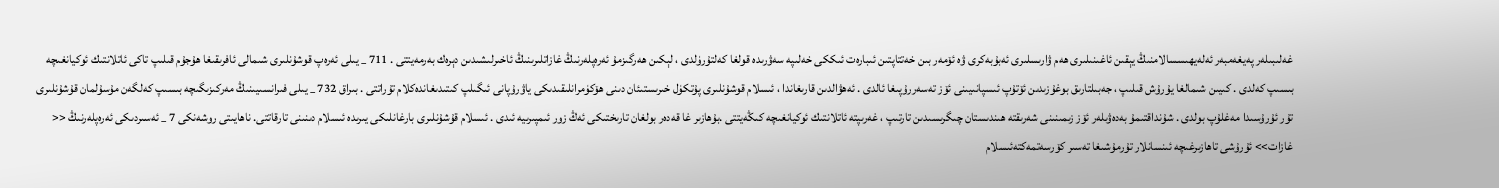غەلىبىلەر پەيغەمبەر ئەلەيھىسسالامنىڭ يېقىن ئاغىنىلىرى ھەم ۋارىسلىرى ئەبۇبەكرى ۋە ئۆمەر بىن خەتتاپتىن ئىبارەت ئىككى خەلىپە سەۋرىدە قولغا كەلتۇرۈلدى ، لېكىن ھەرگىزمۇ ئەرەپلەرنىڭ غازاتلىرىنىڭ ئاخىرلىشىدىن دېرەك بەرمەيتتى . 711 _ يىلى ئەرەپ قوشۇنلىرى شىمالى ئافرىقىغا ھۇجۇم قىلىپ تاكى ئاتلانتىك ئوكيانغىچە بىسىپ كەلدى . كىيىن شىمالغا يۇرۇش قىلىپ ، جەبىلتارىق بوغۇزىدىن ئۆتۇپ ئىسپانىيىنى ئۆز تەسەررۇپىغا ئالدى . ئەھۋالدىن قارىغاندا ، ئىسلام قوشۇنلىرى پۇتكۈل خىرىستىئان دىنى ھۆكۈمرانلىقىدىكى ياۋرۇپانى ئىگىلپ كىتىدىغاندەكلام تۇراتتى . بىراق 732 _ يىلى فىرانسىيىنىڭ مەركىزىگىچە بىسىپ كەلگەن مۇسۇلمان قۇشۇنلىرى تۇر ئۇرۇسىدا مەغلۇپ بولدى . شۇنداقتىمۇ بەدەۋىلەر ئۆز زىمىنىنى شەرىقتە ھىندىستان چىگرىسىدىن تارتىپ ، غەرىپتە ئاتلانتىك ئوكيانغىچە كىڭەيتتى .بۇھازىر غا قەدەر بولغان تارىختىكى ئەڭ زور ئىمپىرىيە ئىدى . ئىسلام قۇشۇنلىرى بارغانلىكى يىرىدە ئىسلام دىنىنى تارقاتتى. ناھايىتى روشەنكى 7 _ ئەسىردىكى ئەرەپلەرنىڭ << غازات>> ئۇرۇشى تاھازىرغىچە ئىنسانلار تۇرمۇشىغا تەسىر كۆرسەتمەكتەئىسلام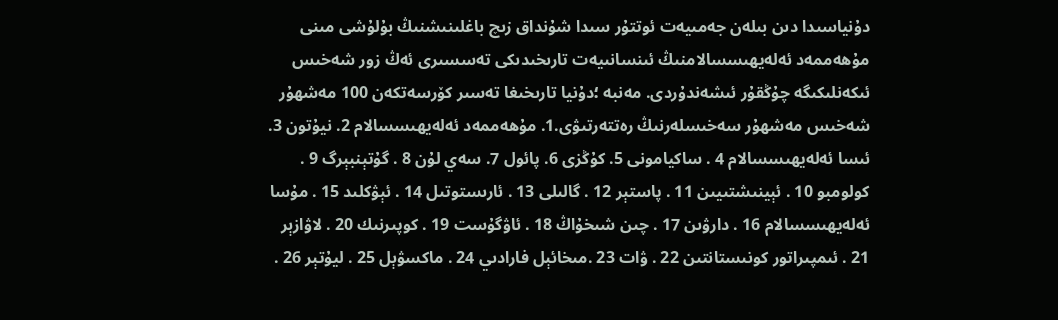دۇنياسىدا دىن بىلەن جەمىيەت ئوتتۇر سىدا شۇنداق زىچ باغلىنىشنىڭ بۇلۇشى مىنى مۇھەممەد ئەلەيھىسسالامنىڭ ئىنسانىيەت تارىخىدىكى تەسسىرى ئەڭ زور شەخىس ئىكەنلىكىگە چۇڭقۇر ئىشەندۇردى. مەنبە ؛دۇنيا تارىخىغا تەسىر كۆرسەتكەن 100 مەشھۇر شەخىس مەشھۇر سەخىسلەرنىڭ رەتتەرتىۋى.1. مۇھەممەد ئەلەيھىسسالام 2. نيۇتون 3. ئىسا ئەلەيھىسسالام 4 . ساكيامونى 5. كۇڭزى 6. پائول 7. سەي لۇن 8 . گۇتېنبېرگ 9 . كولومبو 10 . ئېينىشتىيىن 11 . پاستېر 12 . گالىلى 13 . ئارىستوتىل 14 . ئېۋكلىد 15 . مۇسا ئەلەيھىسسالام 16 . دارۋىن 17 . چىن شىخۇاڭ 18 . ئاۋگۇست 19 . كوپىرنىك 20 . لاۋازېر 21 . ئىمپىراتور كونىستانتىن 22 . ۋات 23 .مىخائېل فارادىي 24 . ماكسۋېل 25 . ليۇتېر 26 .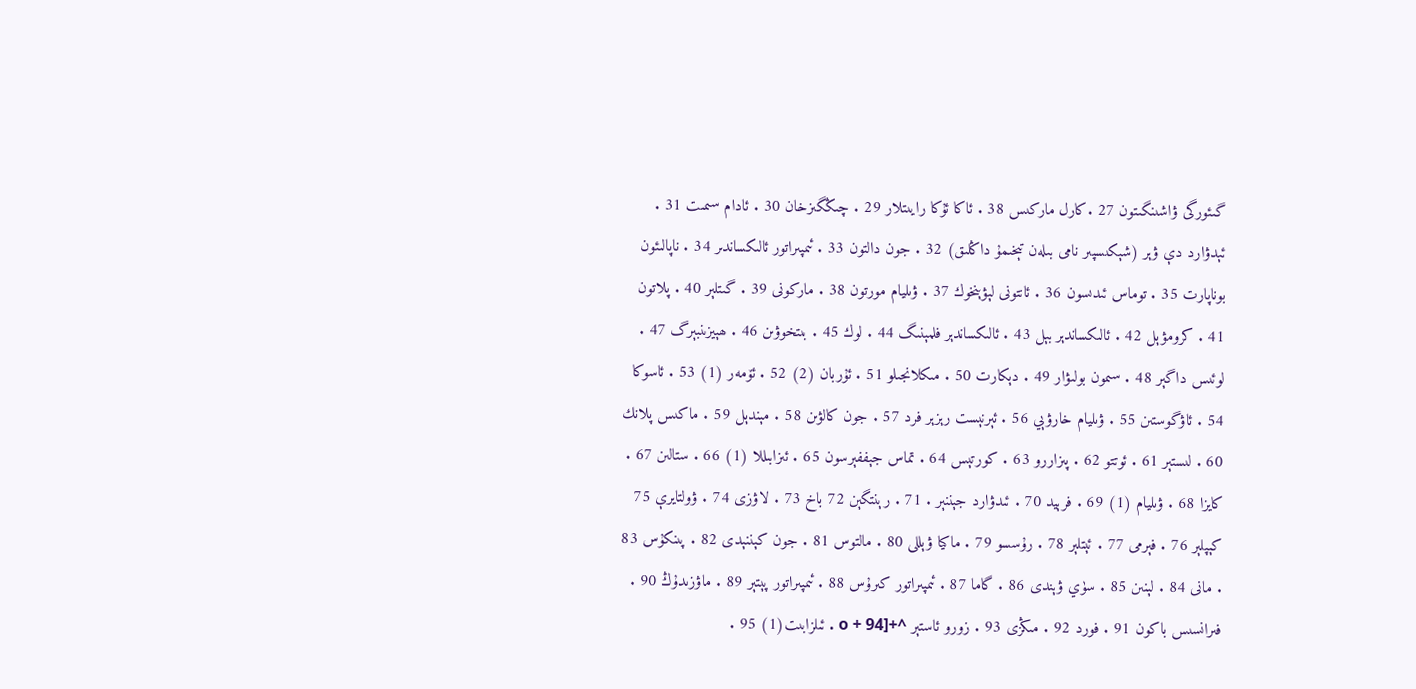گىئورگى ۋاشىنگىتون 27 .كارل ماركىس 38 . ئاكا ئۇكا رايىتلار 29 . چىڭگىزخان 30 . ئادام سىمىت 31 . ئېدۋارد دې ۋېر (شېكىسپىر نامى بىلەن تېخىمۇ داڭلىق) 32 . جون دالتون 33 . ئىمپىراتور ئالىكساندىر 34 . ناپالىئون بوناپارت 35 . توماس ئىدىسون 36 . ئانتونى لېۋېنخوك 37 . ۋىليام مورتون 38 . ماركونى 39 . گىتلېر 40 . پلاتون 41 . كرومۋېل 42 . ئالىكساندېر بېل 43 . ئالىكساندېر فلمېنىگ 44 . لوك 45 . بىتخوۋىن 46 . ھېيزىنبېرگ 47 . لوئىس داگېر 48 . سىمون بولىۋار 49 . دېكارت 50 . مىكلانجىلو 51 . ئۇربان (2) 52 . ئۆمەر (1) 53 . ئاسوكا 54 . ئاۋگوستىن 55 . ۋىليام خارۋېي 56 . ئېرنېست رېزېر فرد 57 . جون كالۋىن 58 . مېندېل 59 . ماكىس پلانك 60 . لىستېر 61 . ئوتتو 62 . پىزاررو 63 . كورتېس 64 . تماس جېففېرسون 65 . ئىزابىللا (1) 66 . ستالىن 67 . كايزا 68 . ۋىليام (1) 69 . فرېيد 70 . ئىدۋارد جېننېر . 71 . رېنتگېن 72 باخ 73 . لاۋزى 74 . ۋولتايرې 75 كېپلېر 76 . فېرمى 77 . ئېتلېر 78 . رۇسسو 79 . ماكيا ۋېللى 80 . مالتوس 81 . جون كېننېدى 82 . پىنكۇس 83 . مانى 84 . لېنىن 85 . سۈي ۋېندى 86 . گاما 87 . ئىمپىراتور كىرۇس 88 . ئىمپىراتور پېتېر 89 . ماۋزىدۇڭ 90 . فىرانسىس باكون 91 . فورد 92 . مىڭزى 93 . زورو ئاستېر ^+[o + 94 . ئىلزابىت(1) 95 .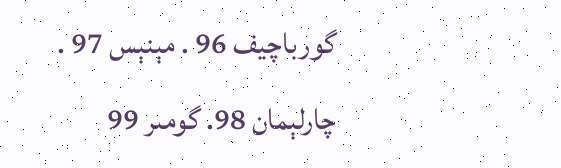گورباچيف 96 . مېنېس 97 . چارلېمان 98. گومىر 99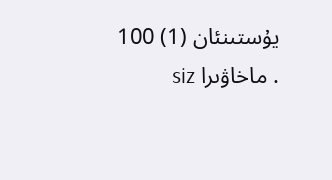يۇستىنئان (1) 100 . ماخاۋىرا siz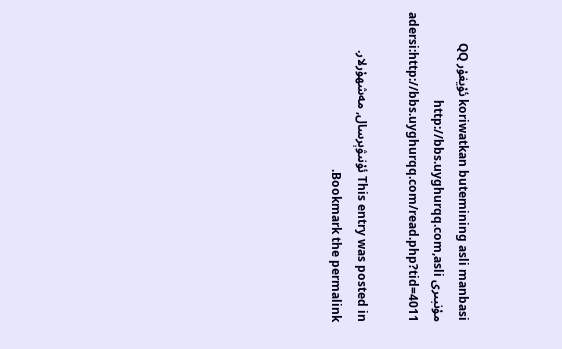koriwatkan butemining asli manbasi ئۇيغۇر QQ مۇنبىرى http://bbs.uyghurqq.com,asli adersi:http://bbs.uyghurqq.com/read.php?tid=4011

This entry was posted in ئۇنىۋېرسال, مەشھۇرلار. Bookmark the permalink.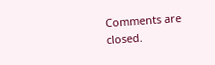Comments are closed.